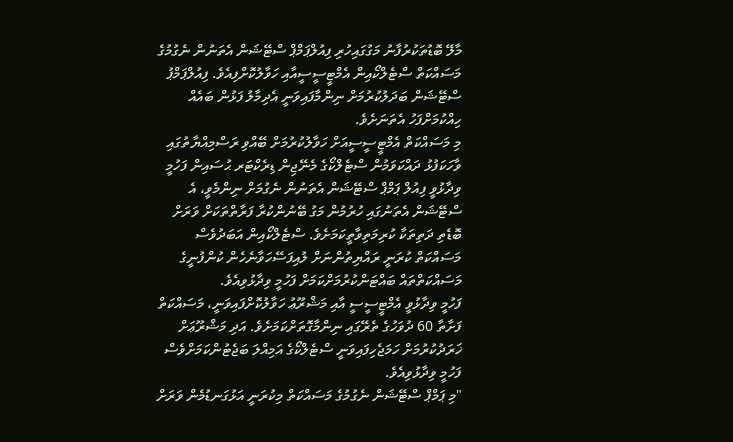މާލޭ ބޮޑުތަކުރުފާނު މަގުގައިހުރި ފިއުލްޕަމްޕް ސްޓޭޝަން އެތަނުން ނެގުމުގެ މަސައްކަތް ސްޓެލްކޯއިން އެމްޓީސީސީއާއި ހަވާލުކޮށްފިއެވެ. ފިއުލްޕަމްޕު ސްޓޭޝަން ބަދަލުކުރުމަށް ނިންމާފައިވަނީ އެދިމާލު ފަޅުން ބައެއް ހިއްކުމަށްފަހު އެތަނަށެވެ.
މި މަސައްކަތް އެމްޓީސީސީއަށް ހަވާލުކުރުމަށް ބޭއްވި ރަސްމިއްޔާތުގައި ވާހަކަފުޅު ދައްކަވަމުން ސްޓެލްކޯގެ މެނޭޖިން ޑިރެކްޓަރ ޙުސައިން ފަހުމީ ވިދާޅުވީ ފިއުލް ޕަމްޕް ސްޓޭޝަން އެތަނުން ނެގުމަށް ނިންމެވީ، އެ ސްޓޭޝަން އެތަނުގައި ހުރުމުން މަގު ބޭނުންކުރާ ފަރާތްތަކަށް ވަރަށް ބޮޑެތި ދަތިތަކާ ކުރިމަތިވާތީކަމަށެވެ. ސްޓެލްކޯއިން އަބަދުވެސް މަސައްކަތް ކުރަނީ ރައްޔިތުންނަށް ލުއިފަސޭހަވާނެހެން ކުންފުނީގެ މަސައްކަތްތައް ބައްޓަންކުރުމަށްކަމަށް ފަހުމީ ވިދާޅުވިއެވެ.
ފަހުމީ ވިދާޅުވީ އެމްޓީސީސީ އާއި މަޝްރޫޢު ހަވާލުކޮށްފައިވަނީ، މަސައްކަތް ފަށާތާ 60 ދުވަހުގެ ތެރޭގައި ނިންމާގޮތަށްކަމަށެވެ. އަދި މަޝްރޫޢަށް ޚަރަދުކުރުމަށް ހަމަޖެހިފައިވަނީ ސްޓެލްކޯގެ އަމިއްލަ ބަޖެޓުންކަމަށްވެސް ފަހުމީ ވިދާޅުވިއެވެ.
"މި ޕަމްޕް ސްޓޭޝަން ނެގުމުގެ މަސައްކަތް މިކުރަނީ އަޅުގަނޑުމެން ވަރަށް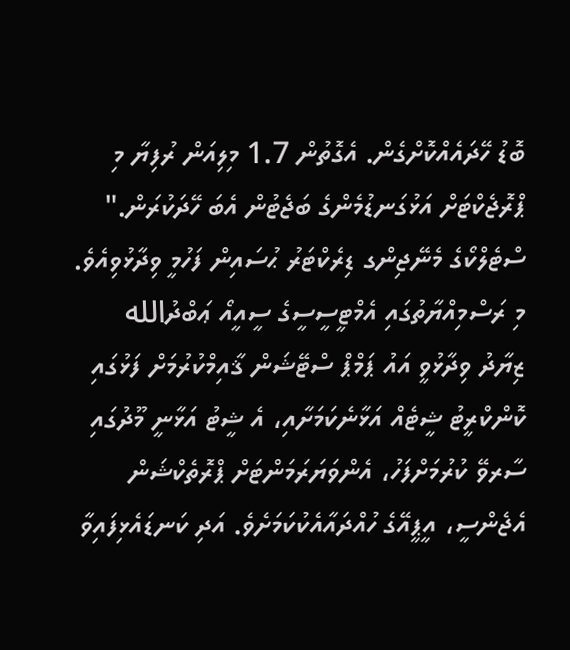ބޮޑު ހޭދައެއްކޮށްގެން. އެގޮތުން 1.7 މިލިއަން ރުފިޔާ މި ޕްރޮޖެކްޓަށް އަޅުގަނޑުމެންގެ ބަޖެޓުން އެބަ ހޭދަކުރަން." ސްޓެލްކޯގެ މެނޭޖިންގ ޑިރެކްޓަރު ޙުސައިން ފަހުމީ ވިދާޅުވިއެވެ.
މި ރަސްމިއްޔާތުގައި އެމްޓީސީސީގެ ސީއީއޯ ޢަބްދުالله ޒިޔާދު ވިދާޅުވީ އައު ޕަމްޕް ސްޓޭޝަން ޤާއިމްކުރުމަށް ފަޅުގައި ކޮންކްރީޓު ޝީޓެއް އަޅާނެކަމަށާއި، އެ ޝީޓު އަޅާނީ މޫދުގައި ސާރވޭ ކުރުމަށްފަހު، އެންވަޔަރަމަންޓަށް ޕްރޮތެކްޝަން އެޖެންސީ، އީޕީއޭގެ ހުއްދައާއެކުކަމަށެވެ. އަދި ކަނޑައެޅިފައިވާ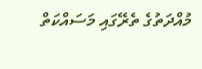މުއްދަތުގެ ތެރޭގައި މަސައްކަތް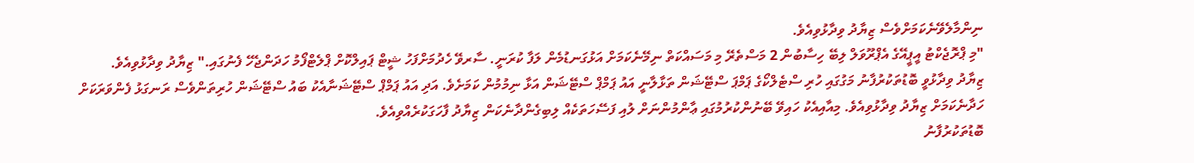ނިންމާލެވޭނެކަމަށްވެސް ޒިޔާދު ވިދާޅުވިއެވެ.
"މި ޕްރޮޖެކްޓު އީޕީއޭގެ އެޕްރޫވަލް ލިބޭ ހިސާބުން 2 މަސްތެރޭ މި މަސައްކަތް ނިމޭނެކަމަށް އަޅުގަނޑުމެން ލަފާ ކުރަނީ. ސާރވޭ ހެދުމަށްފަހު ޝީޓް ޕައިލްކޮށް ޕްލެޓްފޯމު ހަދަންޖެހޭ ފެނުގައި." ޒިޔާދު ވިދާޅުވިއެވެ.
ޒިޔާދު ވިދާޅުވީ ބޮޑުތަކުރުފާނު މަގުގައި ހުރި ސްޓެލްކޯގެ ޕަމްޕަ ސްޓޭޝަން ތަޅާލާނީ އައު ޕަމްޕް ސްޓޭޝަން އަޅާ ނިމުމުން ކަމަށެވެ. އަދި އައު ޕަމްޕް ސްޓޭޝަނާއެކު ބައު ސްޓޭޝަން ހުރިތަންވެސް ރަނގަޅު ފެންވަރަކަށް ހަދާނެކަމަށް ޒިޔާދު ވިދާޅުވިއެވެ. މިއާއިއެކު ހައިވޭ ބޭނުންކުރުމުގައި ޢާންމުންނަށް ލުއި ފަސޭހަތަކެއް ލިބިގެންދާނެކަން ޒިޔާދު ފާހަގަކުރެއްވިއެވެ.
ބޮޑުތަކުރުފާނު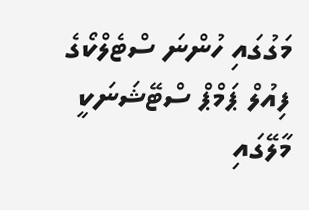މަގުގައި ހުންނަ ސްޓެލްކޯގެ ފިއުލް ޕަމްޕް ސްޓޭޝަނަކީ މާލޭގައި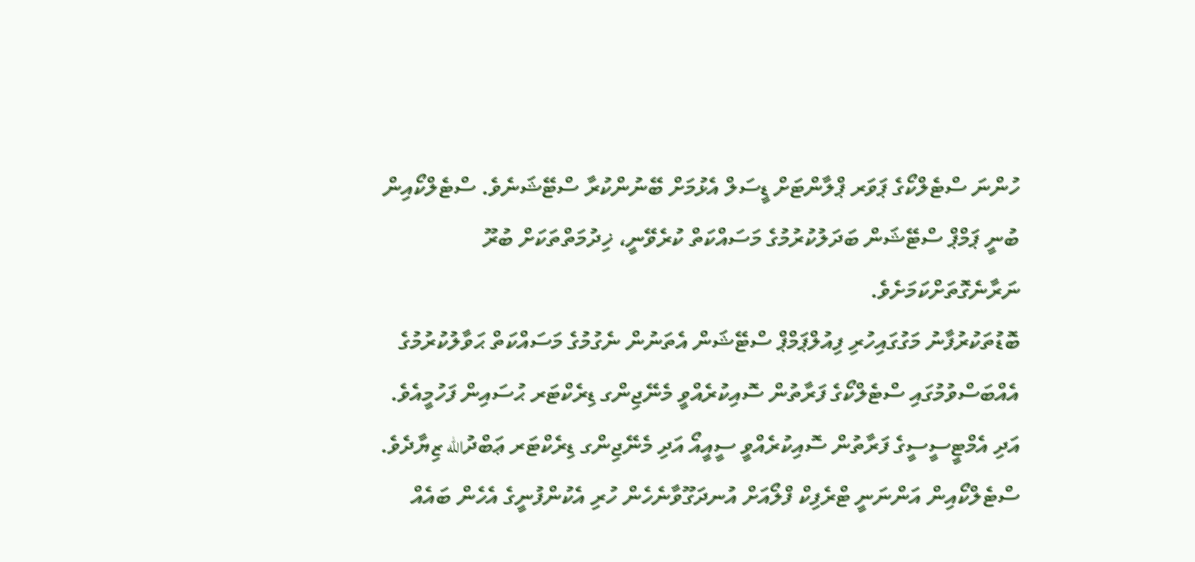ހުންނަ ސްޓެލްކޯގެ ޕަވަރ ޕްލާންޓަށް ޑީސަލް އެޅުމަށް ބޭނުންކުރާ ސްޓޭޝަނެވެ. ސްޓެލްކޯއިން ބުނީ ޕަމްޕް ސްޓޭޝަން ބަދަލުކުރުމުގެ މަސައްކަތް ކުރެވޭނީ، ޚިދުމަތްތަކަށް ބުރޫ ނަރާނެގޮތަށްކަމަށެވެ.
ބޮޑުތަކުރުފާނު މަގުގައިހުރި ފިއުލްޕަމްޕް ސްޓޭޝަން އެތަނުން ނެގުމުގެ މަސައްކަތް ޙަވާލުކުރުމުގެ އެއްބަސްވުމުގައި ސްޓެލްކޯގެ ފަރާތުން ސޮއިކުރެއްވީ މެނޭޖިންގ ޑިރެކްޓަރ ޙުސައިން ފަހުމީއެވެ. އަދި އެމްޓީސީސީގެ ފަރާތުން ސޮއިކުރެއްވީ ސީއީއޯ އަދި މެނޭޖިންގ ޑިރެކްޓަރ ޢަބްދުالله ޒިޔާދެވެ.
ސްޓެލްކޯއިން އަންނަނީ ޓްރެފިކް ފްލޯއަށް އުނދަގޫވާނެހެން ހުރި އެކުންފުނީގެ އެހެން ބައެއް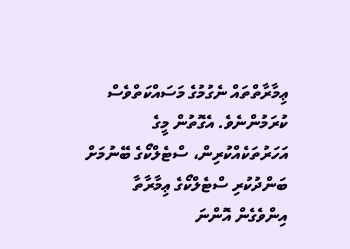ޢިމާރާތްތައް ނެގުމުގެ މަސައްކަތްވެސް ކުރަމުންނެވެ. އެގޮތުން މީގެ އަހަރުތަކެއްކުރިން، ސްޓެލްކޯގެ ބޭނުމަށް ބަންދުކުރި ސްޓެލްކޯގެ ޢިމާރާތާ އިންވެގެން އޮންނަ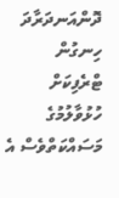ދޮންއަނދަރާދަ ހިނގުން ޓްރެފިކަށް ހުޅުވާލުމުގެ މަސައްކަތްވެސް އެ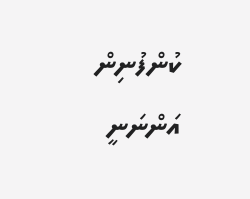ކުންފުނިން އަންނަނީ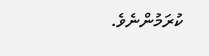ކުރަމުންނެވެ.